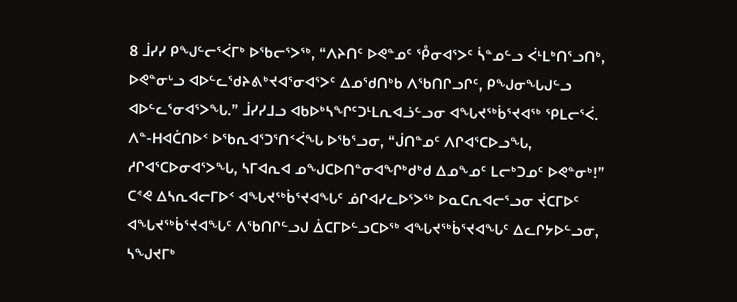8 ᒨᓯᓯ ᑭᖑᓪᓕᕐᐹᒥᒃ ᐅᖃᓕᕐᐳᖅ, “ᐱᔨᑎᑦ ᐅᕙᓐᓄᑦ ᕾᓂᐊᕐᐳᑦ ᓵᓐᓄᓪᓗ ᐹᒻᒪᒃᑎᕐᓗᑎᒃ, ᐅᕙᓐᓂᒡᓗ ᐊᐅᓪᓚᖁᔨᕕᒃᔪᐊᕐᓂᐊᕐᐳᑦ ᐃᓄᖁᑎᒃᑲ ᐱᖃᑎᒋᓗᒋᑦ, ᑭᖑᓂᖓᒍᓪᓗ ᐊᐅᓪᓚᕐᓂᐊᕐᐳᖓ.” ᒨᓯᓯᒧᓗ ᐊᑲᐅᒃᓴᖏᑦᑐᒻᒪᕆᐊᓘᓪᓗᓂ ᐊᖓᔪᖅᑳᕐᔪᐊᖅ ᕿᒪᓕᕐᐹ.
ᐱᓐ-ᕼᐊᑖᑎᐅᑉ ᐅᖃᕆᐊᕐᑐᕐᑎᑉᐹᖓ ᐅᖃᕐᓗᓂ, “ᒎᑎᓐᓄᑦ ᐱᒋᐊᕐᑕᐅᓗᖓ, ᓱᒋᐊᕐᑕᐅᓂᐊᕐᐳᖓ, ᓴᒥᐊᕆᐊ ᓄᖑᑕᐅᑎᓐᓂᐊᖏᒃᑯᒃᑯ ᐃᓄᖕᓄᑦ ᒪᓕᒃᑐᓄᑦ ᐅᕙᓐᓂᒃ!”
ᑕᕝᕙ ᐃᓴᕆᐊᓕᒥᐅᑉ ᐊᖓᔪᖅᑳᕐᔪᐊᖓᑦ ᓅᒋᐊᓯᓚᐅᕐᐳᖅ ᐅᓇᑕᕆᐊᓕᕐᓗᓂ ᔫᑕᒥᐅᑦ ᐊᖓᔪᖅᑳᕐᔪᐊᖓᑦ ᐱᖃᑎᒋᓪᓗᒍ ᐄᑕᒥᐅᓪᓗᑕᐅᖅ ᐊᖓᔪᖅᑳᕐᔪᐊᖓᑦ ᐃᓚᒋᔭᐅᓪᓗᓂ, ᓴᖑᔪᒥᒃ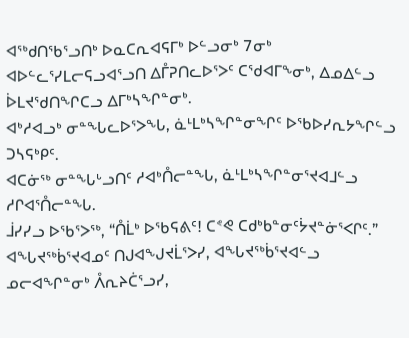ᐊᖅᑯᑎᖃᕐᓗᑎᒃ ᐅᓇᑕᕆᐊᕋᒥᒃ ᐅᓪᓗᓂᒃ 7ᓂᒃ ᐊᐅᓪᓚᕐᓯᒪᓕᕋᓗᐊᕐᓗᑎ ᐃᒤᕈᑎᓚᐅᕐᐳᑦ ᑕᖁᐊᒥᖕᓂᒃ, ᐃᓄᐃᓪᓗ ᐆᒪᔪᖁᑎᖏᑕᓗ ᐃᒥᒃᓴᖏᓐᓂᒃ.
ᐊᒃᓱᐊᓗᒃ ᓂᓐᖓᓚᐅᕐᐳᖓ, ᓈᒻᒪᒃᓴᖏᓐᓂᖏᑦ ᐅᖃᐅᓯᕆᔭᖏᓪᓗ ᑐᓴᕋᒃᑭᑦ.
ᐊᑕᓃᖅ ᓂᓐᖓᒡᓗᑎᑦ ᓱᐊᒃᑍᓕᓐᖓ, ᓈᒻᒪᒃᓴᖏᓐᓂᕐᔪᐊᒧᓪᓗ ᓱᒋᐊᕐᑍᓕᓐᖓ.
ᒨᓯᓯᓗ ᐅᖃᕐᐳᖅ, “ᑍᒫᒃ ᐅᖃᕋᕕᑦ! ᑕᕝᕙ ᑕᑯᒃᑲᓐᓂᑦᔮᔪᓐᓃᕐᐸᒋᑦ.”
ᐊᖓᔪᖅᑳᕐᔪᐊᓄᑦ ᑎᒍᐊᖑᔪᒫᕐᐳᓯ, ᐊᖓᔪᖅᑳᕐᔪᐊᓪᓗ ᓄᓕᐊᖏᓐᓂᒃ ᐰᕆᔨᑖᕐᓗᓯ,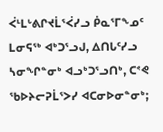ᐹᒻᒪᒡᕕᒋᔪᒫᕐᐹᓯᓗ ᑮᓇᕐᒥᖕᓄᑦ ᒪᓂᕋᖅ ᐊᒃᑐᕐᓗᒍ, ᐃᑎᒐᑦᓯᓗ ᓴᓂᖏᓐᓂᒃ ᐊᓗᒃᑐᕐᓗᑎᒃ, ᑕᕝᕙ ᖃᐅᔨᓕᕈᒫᕐᐳᓯ ᐊᑕᓂᐅᓂᓐᓂᒃ;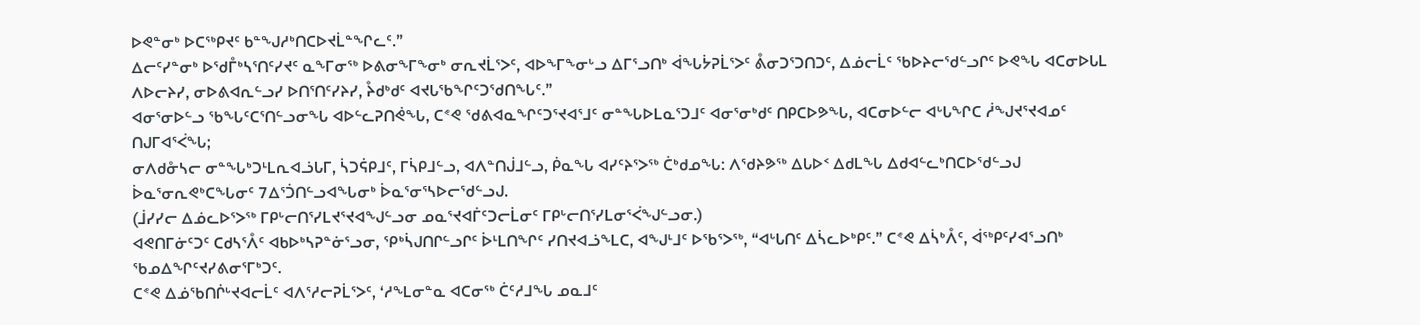ᐅᕙᓐᓂᒃ ᐅᑕᖅᑭᔪᑦ ᑲᓐᖑᓱᒃᑎᑕᐅᔪᒫᓐᖏᓚᑦ.”
ᐃᓕᑦᓯᓐᓂᒃ ᐅᖁᒤᒃᓴᕐᑎᑦᓯᔪᑦ ᓇᖕᒥᓂᖅ ᐅᕕᓂᖕᒥᖕᓂᒃ ᓂᕆᔪᒫᕐᐳᑦ, ᐊᐅᖕᒥᖕᓂᒡᓗ ᐃᒥᕐᓗᑎᒃ ᐋᖓᔮᕈᒫᕐᐳᑦ ᕔᓂᑐᕐᑐᑎᑐᑦ, ᐃᓅᓕᒫᑦ ᖃᐅᔨᓕᖁᓪᓗᒋᑦ ᐅᕙᖓ ᐊᑕᓂᐅᒐᒪ ᐱᐅᓕᔨᓯ, ᓂᐅᕕᐊᕆᓪᓗᓯ ᐅᑎᕐᑎᑦᓯᔨᓯ, ᔧᑯᒃᑯᑦ ᐊᔪᒐᖃᖏᑦᑐᖁᑎᖓᑦ.”
ᐊᓂᕐᓂᐅᓪᓗ ᖃᖓᑦᑕᕐᑎᓪᓗᓂᖓ ᐊᐅᓪᓚᕈᑎᕚᖓ, ᑕᕝᕙ ᖁᕕᐊᓇᖏᑦᑐᕐᔪᐊᕐᒧᑦ ᓂᓐᖓᐅᒪᓇᕐᑐᒧᑦ ᐊᓂᕐᓂᒃᑯᑦ ᑎᑭᑕᐅᕗᖓ, ᐊᑕᓂᐅᓪᓕ ᐊᒡᒐᖏᑕ ᓲᖑᔪᕐᔪᐊᓄᑦ ᑎᒍᒥᐊᕐᐹᖓ;
ᓂᐱᑯᓁᓴᓕ ᓂᓐᖓᒃᑐᒻᒪᕆᐊᓘᒐᒥ, ᓵᑐᕌᑭᒧᑦ, ᒥᓵᑭᒧᓪᓗ, ᐊᐱᓐᑎᒎᒧᓪᓗ, ᑮᓇᖓ ᐊᓯᑦᔨᕐᐳᖅ ᑖᒃᑯᓄᖓ: ᐱᖁᔨᕗᖅ ᐃᒐᐅᑉ ᐃᑯᒪᖓ ᐃᑯᐊᓪᓚᒃᑎᑕᐅᖁᓪᓗᒍ ᐆᓇᕐᓂᕆᕙᒃᑕᖓᓂᑦ 7ᐃᕐᑑᑎᓪᓗᐊᖓᓂᒃ ᐆᓇᕐᓂᕐᓴᐅᓕᖁᓪᓗᒍ.
(ᒨᓯᓯᓕ ᐃᓅᓚᐅᕐᐳᖅ ᒥᑭᒡᓕᑎᕐᓯᒪᔪᕐᔪᐊᖑᓪᓗᓂ ᓄᓇᕐᔪᐊᒦᑦᑐᓕᒫᓂᑦ ᒥᑭᒡᓕᑎᕐᓯᒪᓂᕐᐹᖑᓪᓗᓂ.)
ᐊᕙᑎᒥᓃᑦᑐᑦ ᑕᑯᓴᕐᐰᑦ ᐊᑲᐅᒃᓴᕈᓐᓃᕐᓗᓂ, ᕿᒃᓵᒍᑎᒋᓪᓗᒋᑦ ᐆᒻᒪᑎᖏᑦ ᓯᑎᔪᐊᓘᖕᒪᑕ, ᐊᖑᒻᒧᑦ ᐅᖃᕐᐳᖅ, “ᐊᒡᒐᑎᑦ ᐃᓵᓚᐅᒃᑭᑦ.” ᑕᕝᕙ ᐃᓵᒃᐰᑦ, ᐋᖅᑭᑦᓯᐊᕐᓗᑎᒃ ᖃᓄᐃᖏᑦᔪᓯᕕᓂᕐᒥᒃᑐᑦ.
ᑕᕝᕙ ᐃᓅᖃᑎᒌᒡᔪᐊᓕᒫᑦ ᐊᐱᕐᓱᓕᕈᒫᕐᐳᑦ, ‘ᓱᖕᒪᓂᓐᓇ ᐊᑕᓂᖅ ᑖᑦᓱᒧᖓ ᓄᓇᒧᑦ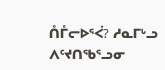ᑍᒤᓕᐅᕐᐹ? ᓱᓇᒥᒡᓗ ᐱᑦᔪᑎᖃᕐᓗᓂ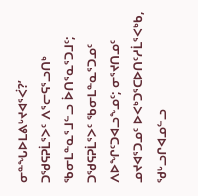ᓂᓐᖓᐅᒪᕕᒡᔪᐊᕐᐹ?’
ᑐᖁᕋᕈᒫᕐᐳᑦ ᐱᕐᓕᕋᕐᓗᑎᒃ ᖃᓂᒪᓐᓇᕐᒧᓪᓗ ᐆᑎᕐᓇᕐᑐᒧᑦ; ᑐᖁᕋᕈᒫᕐᐳᑦ ᖃᓂᒪᓐᓇᕐᑐᓄᑦ ᐱᐅᖏᑦᑐᐊᓗᖕᓄᑦ; ᓂᕐᔪᑎᓄᑦ ᓄᔪᐊᕐᑐᓄᑦ ᐅᐸᒃᑐᕐᑕᐅᑎᑦᓱᒫᕐᐸᒃᑲ, ᖁᒡᓗᒋᐊᓄᓪᓗ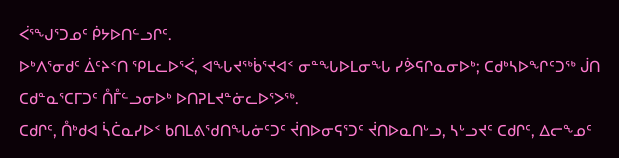ᐹᕐᖑᕐᑐᓄᑦ ᑮᔭᐅᑎᓪᓗᒋᑦ.
ᐅᒃᐱᕐᓂᑯᑦ ᐄᑦᔨᑉᑎ ᕿᒪᓚᐅᕐᐹ, ᐊᖓᔪᖅᑳᕐᔪᐊᑉ ᓂᓐᖓᐅᒪᓂᖓ ᓯᕘᕋᒋᓇᓂᐅᒃ; ᑕᑯᒃᓴᐅᖏᑦᑐᖅ ᒎᑎ ᑕᑯᓐᓇᕐᑕᒥᑐᑦ ᑍᒤᓪᓗᓂᐅᒃ ᐅᑎᕈᒪᔪᓐᓃᓚᐅᕐᐳᖅ.
ᑕᑯᒋᑦ, ᑍᒃᑯᐊ ᓵᑖᓇᓯᐅᑉ ᑲᑎᒪᕕᖁᑎᖓᓃᑦᑐᑦ ᔫᑎᐅᓂᕋᕐᑐᑦ ᔫᑎᐅᓇᑎᒡᓗ, ᓴᒡᓗᔪᑦ ᑕᑯᒋᑦ, ᐃᓕᖕᓄᑦ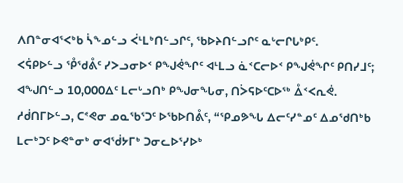ᐱᑎᓐᓂᐊᕐᐸᒃᑲ ᓵᖕᓄᓪᓗ ᐹᒻᒪᒃᑎᓪᓗᒋᑦ, ᖃᐅᔨᑎᓪᓗᒋᑦ ᓇᒡᓕᒋᒐᒃᑭᑦ.
ᐸᕌᑭᐅᓪᓗ ᕾᖁᕔᑦ ᓯᐳᓗᓂᐅᑉ ᑭᖑᕚᖏᑦ ᐊᒻᒪᓗ ᓈᑉᑕᓕᐅᑉ ᑭᖑᕚᖏᑦ ᑭᑎᓯᒧᑦ; ᐊᖑᑎᓪᓗ 10,000ᐃᑦ ᒪᓕᒡᓗᑎᒃ ᑭᖑᓂᖓᓂ, ᑎᐴᕋᐅᑦᑕᐅᖅ ᐂᑉᐸᕆᕚ.
ᓱᑰᑎᒥᐅᓪᓗ, ᑕᕝᕙᓂ ᓄᓇᖃᕐᑐᑦ ᐅᖃᐅᑎᕔᑦ, “ᕿᓄᕗᖓ ᐃᓕᑦᓯᓐᓄᑦ ᐃᓄᖁᑎᒃᑲ ᒪᓕᒃᑐᑦ ᐅᕙᓐᓂᒃ ᓂᐊᖂᔭᒥᒃ ᑐᓂᓚᐅᕐᓯᐅᒃ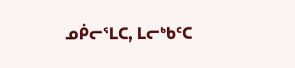ᓄᑮᓕᕐᒪᑕ, ᒪᓕᒃᑲᑦᑕ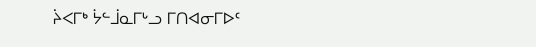ᔩᐸᒥᒃ ᔮᓪᒨᓇᒥᒡᓗ ᒥᑎᐊᓂᒥᐅᑦ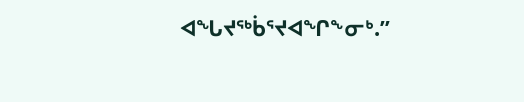ᐊᖓᔪᖅᑳᕐᔪᐊᖏᖕᓂᒃ.”